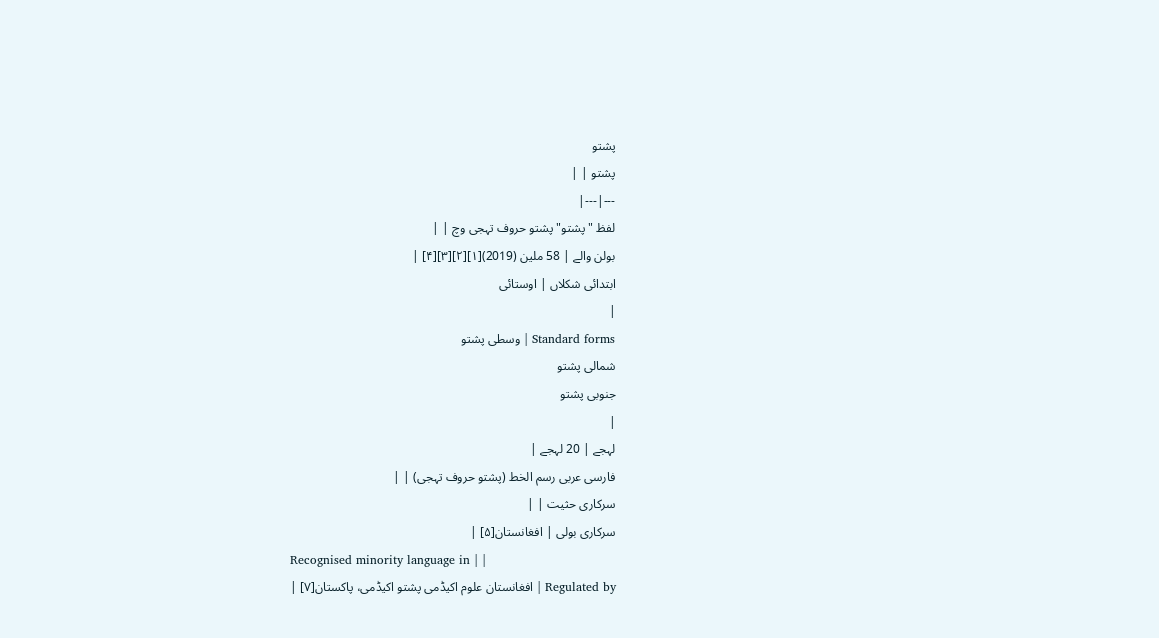پشتو
پشتو | |
---|---|
لفظ "پشتو" پشتو حروف تہجی وچ | |
بولن والے | 58 ملین (2019)[۱][۲][۳][۴] |
ابتدائی شکلاں | اوستائی
|
Standard forms | وسطی پشتو
شمالی پشتو
جنوبی پشتو
|
لہجے | 20 لہجے |
فارسی عربی رسم الخط (پشتو حروف تہجی) | |
سرکاری حثیت | |
سرکاری بولی | افغانستان[۵] |
Recognised minority language in | |
Regulated by | افغانستان علوم اکیڈمی پشتو اکیڈمی، پاکستان[۷] |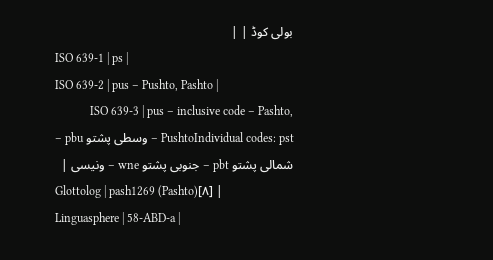بولی کوڈ | |
ISO 639-1 | ps |
ISO 639-2 | pus – Pushto, Pashto |
ISO 639-3 | pus – inclusive code – Pashto, PushtoIndividual codes: pst – وسطی پشتو pbu – شمالی پشتو pbt – جنوبی پشتو wne – ونیسی |
Glottolog | pash1269 (Pashto)[۸] |
Linguasphere | 58-ABD-a |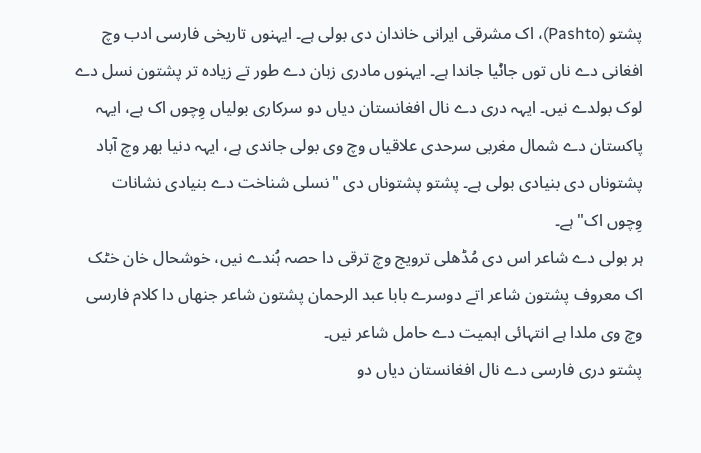پشتو (Pashto)، اک مشرقی ایرانی خاندان دی بولی ہے۔ ایہنوں تاریخی فارسی ادب وچ افغانی دے ناں توں جاݨیا جاندا ہے۔ ایہنوں مادری زبان دے طور تے زیادہ تر پشتون نسل دے لوک بولدے نیں۔ ایہہ دری دے نال افغانستان دیاں دو سرکاری بولیاں وِچوں اک ہے، ایہہ پاکستان دے شمال مغربی سرحدی علاقیاں وچ وی بولی جاندی ہے، ایہہ دنیا بھر وچ آباد پشتوناں دی بنیادی بولی ہے۔ پشتو پشتوناں دی "نسلی شناخت دے بنیادی نشانات وِچوں اک" ہے۔
ہر بولی دے شاعر اس دی مُڈھلی ترویج وچ ترقی دا حصہ ہُندے نيں، خوشحال خان خٹک اک معروف پشتون شاعر اتے دوسرے بابا عبد الرحمان پشتون شاعر جنھاں دا کلام فارسی وچ وی ملدا ہے انتہائی اہمیت دے حامل شاعر نيں۔
پشتو دری فارسی دے نال افغانستان دیاں دو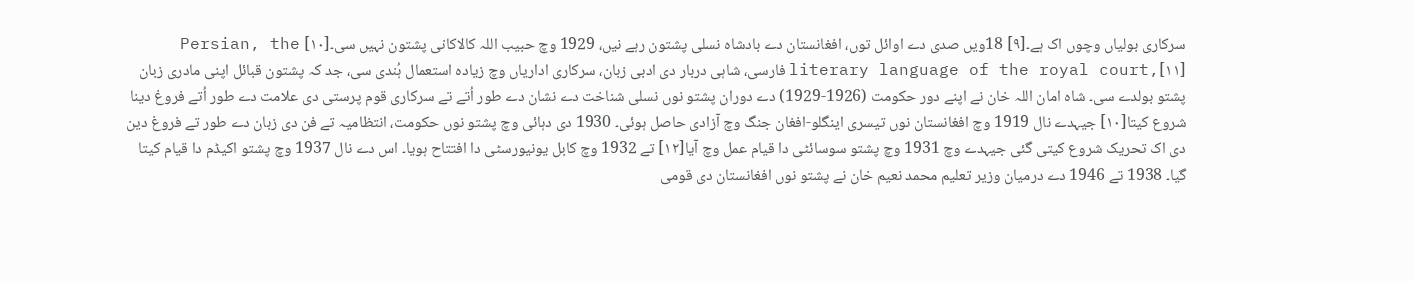سرکاری بولیاں وچوں اک ہے۔[۹] 18ویں صدی دے اوائل توں، افغانستان دے بادشاہ نسلی پشتون رہے نیں، 1929 وچ حبیب اللہ کالاکانی پشتون نہیں سی۔[۱۰] Persian, the literary language of the royal court,[۱۱] فارسی، شاہی دربار دی ادبی زبان، سرکاری اداریاں وچ زیادہ استعمال ہُندی سی، جد کہ پشتون قبائل اپنی مادری زبان پشتو بولدے سی۔ شاہ امان اللہ خان نے اپنے دور حکومت (1926-1929) دے دوران پشتو نوں نسلی شناخت دے نشان دے طور اُتے تے سرکاری قوم پرستی دی علامت دے طور اُتے فروغ دینا شروع کیتا[۱۰] جیہدے نال 1919 وچ افغانستان نوں تیسری اینگلو-افغان جنگ وچ آزادی حاصل ہوئی۔ 1930 دی دہائی وچ پشتو نوں حکومت، انتظامیہ تے فن دی زبان دے طور تے فروغ دین دی اک تحریک شروع کیتی گئی جیہدے وچ 1931 وچ پشتو سوسائٹی دا قیام عمل وچ آیا[۱۲] تے 1932 وچ کابل یونیورسٹی دا افتتاح ہویا۔ اس دے نال 1937 وچ پشتو اکیڈم دا قیام کیتا گیا۔ 1938 تے 1946 دے درمیان وزیر تعلیم محمد نعیم خان نے پشتو نوں افغانستان دی قومی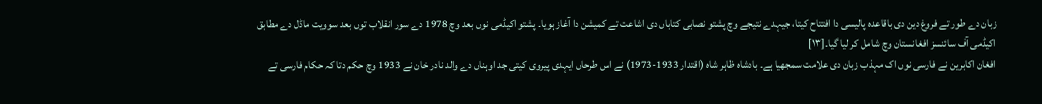زبان دے طور تے فروغ دین دی باقاعدہ پالیسی دا افتتاح کیتا، جیہدے نتیجے وچ پشتو نصابی کتاباں دی اشاعت تے کمیشن دا آغاز ہویا۔ پشتو اکیڈمی نوں بعد وچ 1978 دے سور انقلاب توں بعد سوویت ماڈل دے مطابق اکیڈمی آف سائنسز افغانستان وچ شامل کر لیا گیا۔[۱۳]
افغان اکابرین نے فارسی نوں اک مہذب زبان دی علامت سمجھیا ہے۔ بادشاہ ظاہر شاہ (اقتدار 1933-1973) نے اس طرحاں ایہدی پیروی کیتی جد اوہناں دے والد نادر خان نے 1933 وچ حکم دتا کہ حکام فارسی تے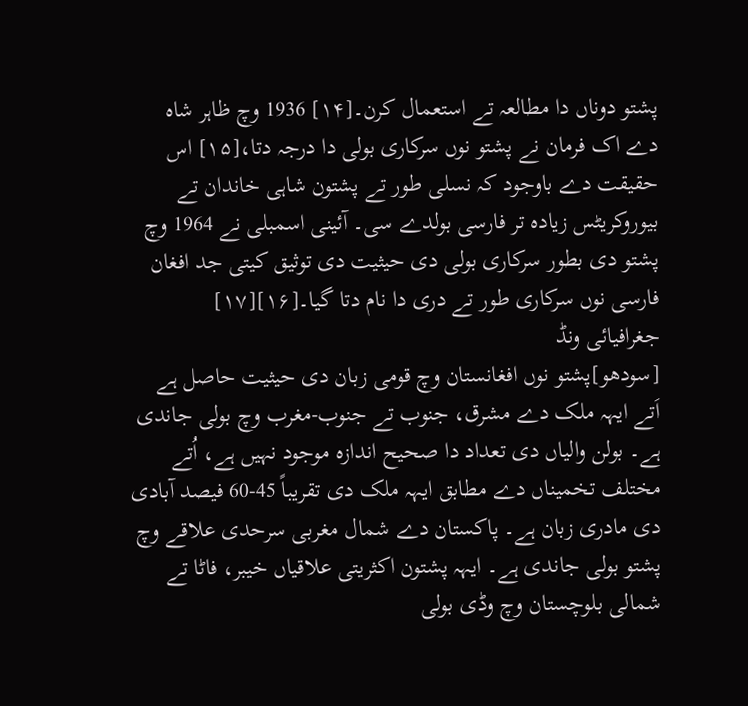پشتو دوناں دا مطالعہ تے استعمال کرن۔[۱۴] 1936 وچ ظاہر شاہ دے اک فرمان نے پشتو نوں سرکاری بولی دا درجہ دتا،[۱۵] اس حقیقت دے باوجود کہ نسلی طور تے پشتون شاہی خاندان تے بیوروکریٹس زیادہ تر فارسی بولدے سی۔ آئینی اسمبلی نے 1964 وچ پشتو دی بطور سرکاری بولی دی حیثیت دی توثیق کیتی جد افغان فارسی نوں سرکاری طور تے دری دا نام دتا گیا۔[۱۶][۱۷]
جغرافیائی ونڈ
[سودھو]پشتو نوں افغانستان وچ قومی زبان دی حیثیت حاصل ہے اَتے ایہہ ملک دے مشرق، جنوب تے جنوب-مغرب وچ بولی جاندی ہے۔ بولن والیاں دی تعداد دا صحیح اندازہ موجود نہيں ہے، اُتے مختلف تخمیناں دے مطابق ایہہ ملک دی تقریباً 45-60 فیصد آبادی دی مادری زبان ہے۔ پاکستان دے شمال مغربی سرحدی علاقے وچ پشتو بولی جاندی ہے۔ ایہہ پشتون اکثریتی علاقیاں خیبر، فاٹا تے شمالی بلوچستان وچ وڈی بولی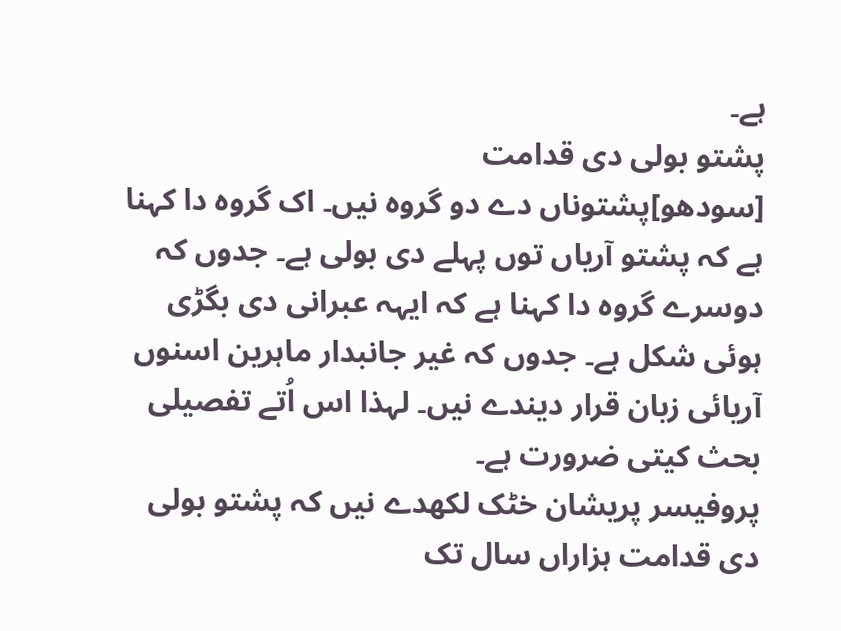ہے۔
پشتو بولی دی قدامت
[سودھو]پشتوناں دے دو گروہ نيں۔ اک گروہ دا کہنا ہے کہ پشتو آریاں توں پہلے دی بولی ہے۔ جدوں کہ دوسرے گروہ دا کہنا ہے کہ ایہہ عبرانی دی بگڑی ہوئی شکل ہے۔ جدوں کہ غیر جانبدار ماہرین اسنوں آریائی زبان قرار دیندے نيں۔ لہذا اس اُتے تفصیلی بحث کيتی ضرورت ہے۔
پروفیسر پریشان خٹک لکھدے نيں کہ پشتو بولی دی قدامت ہزاراں سال تک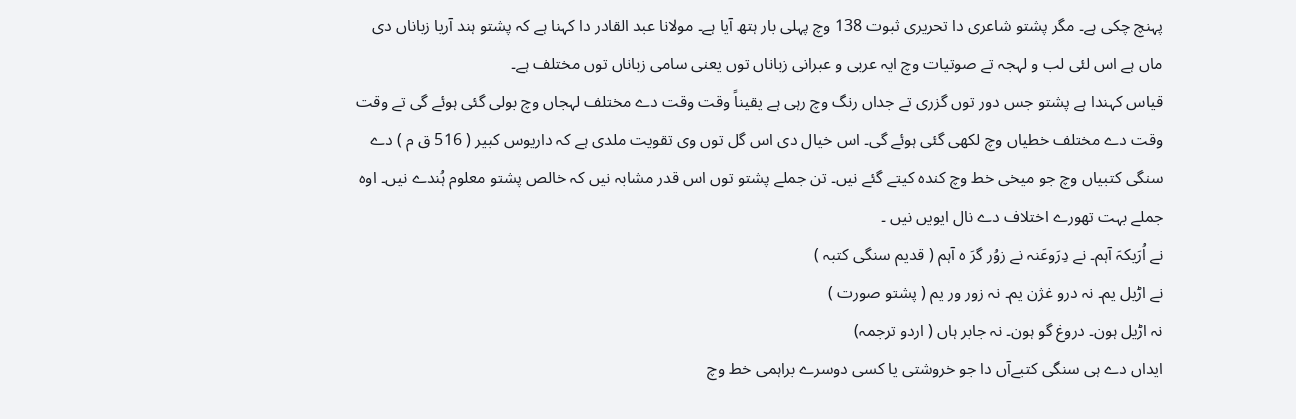پہنچ چکی ہے۔ مگر پشتو شاعری دا تحریری ثبوت 138 وچ پہلی بار ہتھ آیا ہے۔ مولانا عبد القادر دا کہنا ہے کہ پشتو ہند آریا زباناں دی ماں ہے اس لئی لب و لہجہ تے صوتیات وچ ایہ عربی و عبرانی زباناں توں یعنی سامی زباناں توں مختلف ہے۔
قیاس کہندا ہے پشتو جس دور توں گزری تے جداں رنگ وچ رہی ہے یقیناً وقت وقت دے مختلف لہجاں وچ بولی گئی ہوئے گی تے وقت وقت دے مختلف خطیاں وچ لکھی گئی ہوئے گی۔ اس خیال دی اس گل توں وی تقویت ملدی ہے کہ داریوس کبیر ( 516 ق م ) دے سنگی کتبیاں وچ جو میخی خط وچ کندہ کیتے گئے نيں۔ تن جملے پشتو توں اس قدر مشابہ نيں کہ خالص پشتو معلوم ہُندے نيں۔ اوہ جملے بہت تھورے اختلاف دے نال ایويں نيں ۔
نے اُرَیکہَ آہم۔ نے دِرَوعَنہ نے زوُر گرَ ہ آہم ( قدیم سنگی کتبہ )
نے اڑیل یم۔ نہ درو غژن یم۔ نہ زور ور یم ( پشتو صورت )
نہ اڑیل ہون۔ دروغ گو ہون۔ نہ جابر ہاں ( اردو ترجمہ)
ایداں دے ہی سنگی کتبےآں دا جو خروشتی یا کسی دوسرے براہمی خط وچ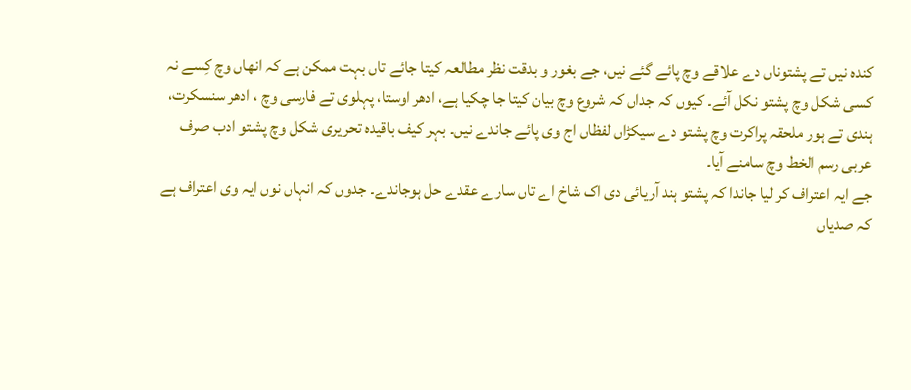کندہ نيں تے پشتوناں دے علاقے وچ پائے گئے نيں، جے بغور و بدقت نظر مطالعہ کيتا جائے تاں بہت ممکن ہے کہ انھاں وچ کِسے نہ کسی شکل وچ پشتو نکل آئے۔ کیوں کہ جداں کہ شروع وچ بیان کيتا جا چکيا ہے، ادھر اوستا، پہلوی تے فارسی وچ ، ادھر سنسکرت، ہندی تے ہور ملحقہ پراکرت وچ پشتو دے سیکڑاں لفظاں اج وی پائے جاندے نيں۔ بہر کیف باقیدہ تحریری شکل وچ پشتو ادب صرف عربی رسم الخط وچ سامنے آیا۔
جے ایہ اعتراف کر ليا جاندا کہ پشتو ہند آریائی دی اک شاخ اے تاں سارے عقدے حل ہوجاندے۔ جدوں کہ انہاں نوں ایہ وی اعتراف ہے کہ صدیاں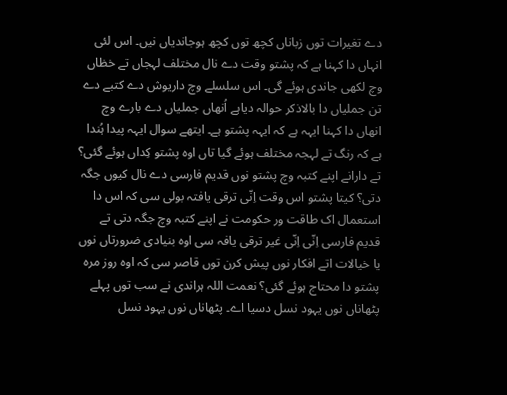دے تغیرات توں زباناں کچھ توں کچھ ہوجاندیاں نيں۔ اس لئی انہاں دا کہنا ہے کہ پشتو وقت دے نال مختلف لہجاں تے خظاں وچ لکھی جاندی ہوئے گی۔ اس سلسلے وچ داریوش دے کتبے دے تن جملیاں دا بالاذکر حوالہ دیاہے اُنھاں جملیاں دے بارے وچ انھاں دا کہنا ایہہ ہے کہ ایہہ پشتو ہے۔ ایتھے سوال ایہہ پیدا ہُندا ہے کہ رنگ تے لہجہ مختلف ہوئے گیا تاں اوہ پشتو کِداں ہوئے گئی؟ تے دارانے اپنے کتبہ وچ پشتو نوں قدیم فارسی دے نال کیوں جگہ دتی؟ کيتا پشتو اس وقت اِنّی ترقی یافتہ بولی سی کہ اس دا استعمال اک طاقت ور حکومت نے اپنے کتبہ وچ جگہ دتی تے قدیم فارسی اِنّی اِنّی غیر ترقی یافہ سی اوہ بنیادی ضرورتاں نوں یا خیالات اتے افکار نوں پیش کرن توں قاصر سی کہ اوہ روز مرہ پشتو دا محتاج ہوئے گئی؟ نعمت اللہ ہراندی نے سب توں پہلے پٹھاناں نوں یہود نسل دسیا اے۔ پٹھاناں نوں یہود نسل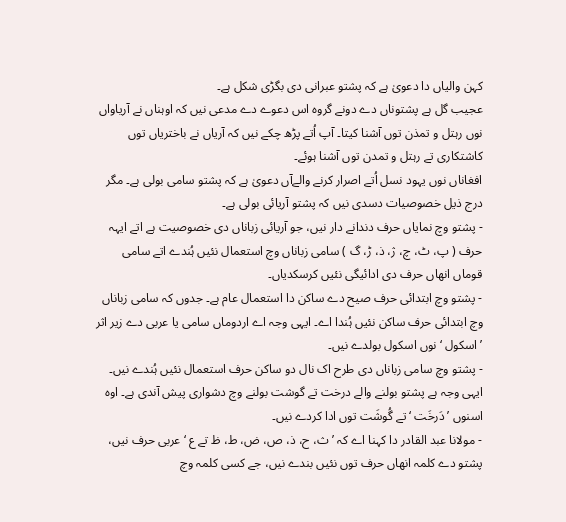کہن والیاں دا دعویٰ ہے کہ پشتو عبرانی دی بگڑی شکل ہے۔
عجیب گل ہے پشتوناں دے دونے گروہ اس دعوے دے مدعی نيں کہ اوہناں نے آریاواں نوں رہتل و تمذن توں آشنا کيتا۔ آپ اُتے پڑھ چکے نيں کہ آریاں نے باختریاں توں کاشتکاری تے رہتل و تمدن توں آشنا ہوئے۔
افغاناں نوں یہود نسل اُتے اصرار کرنے والےآں دعویٰ ہے کہ پشتو سامی بولی ہے۔ مگر درج ذیل خصوصیات دسدی نيں کہ پشتو آریائی بولی ہے۔
- پشتو وچ نمایاں حرف دندانے دار نيں، جو آریائی زباناں دی خصوصیت ہے اتے ایہہ حرف ( پ، ٹ، چ، ژ، ذ، ڑ، گ ) سامی زباناں وچ استعمال نئيں ہُندے اتے سامی قوماں انھاں حرف دی ادائیگی نئيں کرسکدیاں۔
- پشتو وچ ابتدائی حرف صیح دے ساکن دا استعمال عام ہے۔ جدوں کہ سامی زباناں وچ ابتدائی حرف ساکن نئيں ہُندا اے۔ ایہی وجہ اے اردوماں سامی یا عربی دے زیر اثر ’اسکول ‘ نوں اسکول بولدے نيں۔
- پشتو وچ سامی زباناں دی طرح اک نال دو ساکن حرف استعمال نئيں ہُندے نيں۔ ایہی وجہ ہے پشتو بولنے والے درخت تے گوشت بولنے وچ دشواری پیش آندی ہے۔ اوہ اسنوں ’ دَرخَت ‘ تے گُوشَت توں ادا کردے نيں۔
- مولانا عبد القادر دا کہنا اے کہ ’ ث، ح، ذ، ص، ض، ط، ظ تے ع ‘ عربی حرف نيں، پشتو دے کلمہ انھاں حرف توں نئيں بندے نيں، جے کسی کلمہ وچ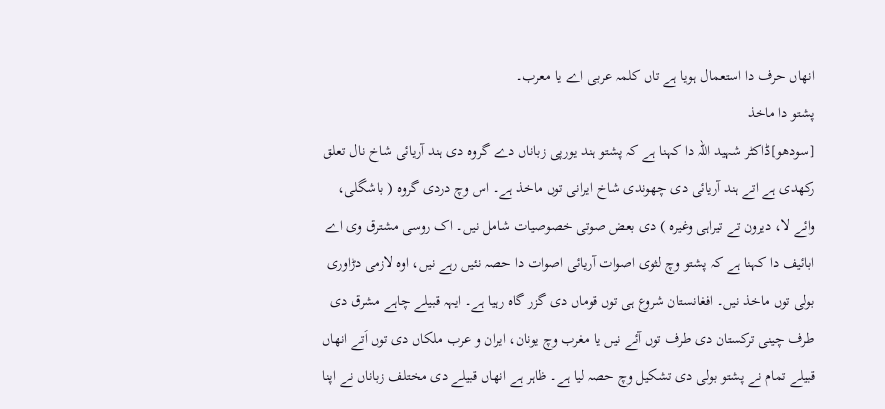انھاں حرف دا استعمال ہويا ہے تاں کلمہ عربی اے یا معرب۔
پشتو دا ماخذ
[سودھو]ڈاکٹر شہید اللہ دا کہنا ہے کہ پشتو ہند یورپی زباناں دے گروہ دی ہند آریائی شاخ نال تعلق رکھدی ہے اتے ہند آریائی دی چھوندی شاخ ایرانی توں ماخذ ہے۔ اس وچ دردی گروہ ( باشگلی، وائے لا، دیرون تے تیراہی وغیرہ ) دی بعض صوتی خصوصیات شامل نيں۔ اک روسی مشترق وی اے ابائیف دا کہنا ہے کہ پشتو وچ لثوی اصوات آریائی اصوات دا حصہ نئيں رہے نيں، اوہ لازمی دڑاوری بولی توں ماخذ نيں۔ افغانستان شروع ہی توں قوماں دی گزر گاہ رہیا ہے۔ ایہہ قبیلے چاہے مشرق دی طرف چینی ترکستان دی طرف توں آئے نيں یا مغرب وچ یونان، ایران و عرب ملکاں دی توں اَتے انھاں قبیلے تمام نے پشتو بولی دی تشکیل وچ حصہ لیا ہے۔ ظاہر ہے انھاں قبیلے دی مختلف زباناں نے اپنا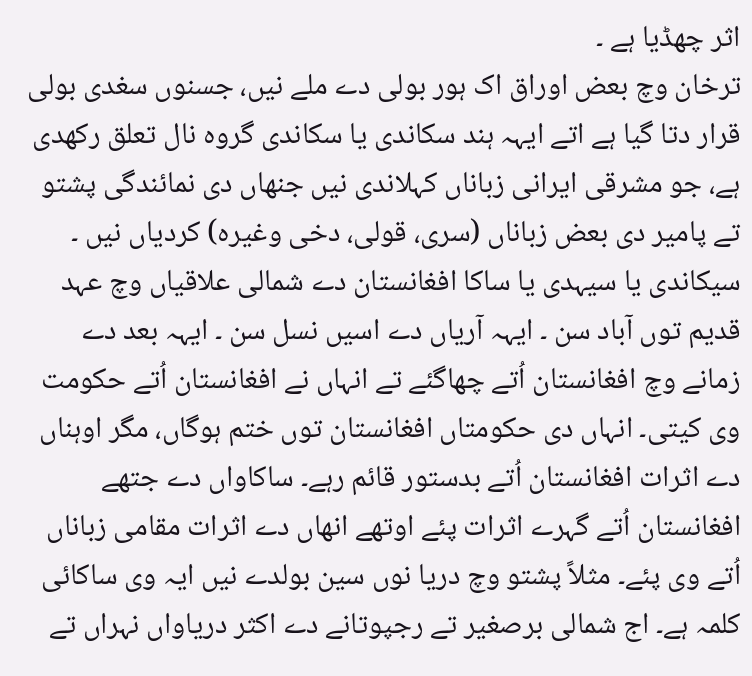اثر چھڈیا ہے ۔
ترخان وچ بعض اوراق اک ہور بولی دے ملے نيں، جسنوں سغدی بولی قرار دتا گیا ہے اتے ایہہ ہند سکاندی یا سکاندی گروہ نال تعلق رکھدی ہے، جو مشرقی ایرانی زباناں کہلاندی نيں جنھاں دی نمائندگی پشتو تے پامیر دی بعض زباناں (سری، قولی، دخی وغیرہ) کردیاں نيں ۔
سیکاندی یا سیہدی یا ساکا افغانستان دے شمالی علاقیاں وچ عہد قدیم توں آباد سن ۔ ایہہ آریاں دے اسيں نسل سن ۔ ایہہ بعد دے زمانے وچ افغانستان اُتے چھاگئے تے انہاں نے افغانستان اُتے حکومت وی کيتی۔ انہاں دی حکومتاں افغانستان توں ختم ہوگاں، مگر اوہناں دے اثرات افغانستان اُتے بدستور قائم رہے۔ ساکاواں دے جتھے افغانستان اُتے گہرے اثرات پئے اوتھے انھاں دے اثرات مقامی زباناں اُتے وی پئے۔ مثلاً پشتو وچ دریا نوں سین بولدے نيں ایہ وی ساکائی کلمہ ہے۔ اج شمالی برصغیر تے رجپوتانے دے اکثر دریاواں نہراں تے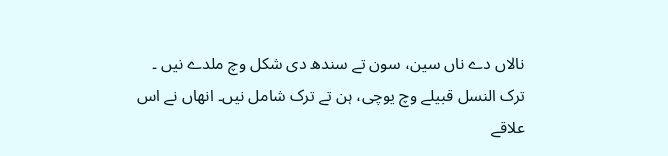نالاں دے ناں سین، سون تے سندھ دی شکل وچ ملدے نيں ۔
ترک النسل قبیلے وچ یوچی، ہن تے ترک شامل نيں۔ انھاں نے اس علاقے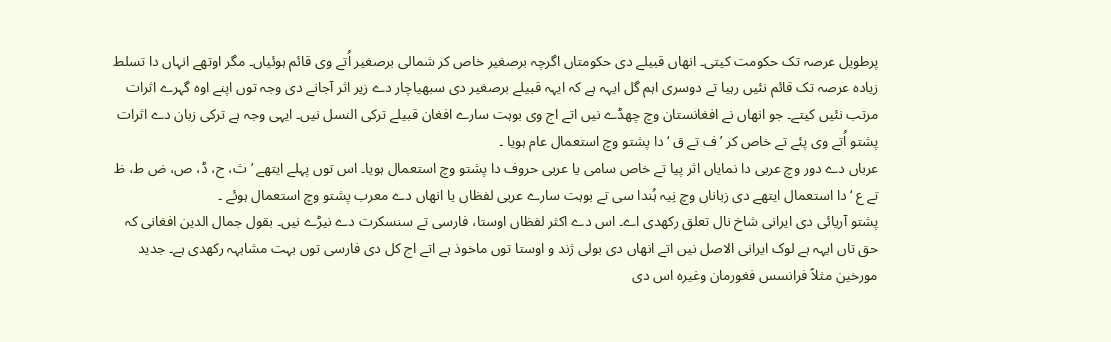پرطویل عرصہ تک حکومت کیتی۔ انھاں قبیلے دی حکومتاں اگرچہ برصغیر خاص کر شمالی برصغیر اُتے وی قائم ہوئیاں۔ مگر اوتھے انہاں دا تسلط زیادہ عرصہ تک قائم نئيں رہیا تے دوسری اہم گل ایہہ ہے کہ ایہہ قبیلے برصغیر دی سبھیاچار دے زیر اثر آجانے دی وجہ توں اپنے اوہ گہرے اثرات مرتب نئيں کیتے۔ جو انھاں نے افغانستان وچ چھڈے نيں اتے اج وی بوہت سارے افغان قبیلے ترکی النسل نيں۔ ایہی وجہ ہے ترکی زبان دے اثرات پشتو اُتے وی پئے تے خاص کر ’ ف تے ق ‘ دا پشتو وچ استعمال عام ہويا ۔
عرباں دے دور وچ عربی دا نمایاں اثر پيا تے خاص سامی یا عربی حروف دا پشتو وچ استعمال ہويا۔ اس توں پہلے ایتھے ’ ث، ح، ڈ، ص، ض ط، ظ تے ع ‘ دا استعمال ایتھے دی زباناں وچ نِیہ ہُندا سی تے بوہت سارے عربی لفظاں یا انھاں دے معرب پشتو وچ استعمال ہوئے ۔
پشتو آریائی دی ایرانی شاخ نال تعلق رکھدی اے۔ اس دے اکثر لفظاں اوستا، فارسی تے سنسکرت دے نیڑے نيں۔ بقول جمال الدین افغانی کہ حق تاں ایہہ ہے لوک ایرانی الاصل نيں اتے انھاں دی بولی ژند و اوستا توں ماخوذ ہے اتے اج کل دی فارسی توں بہت مشابہہ رکھدی ہے۔ جدید مورخین مثلاً فرانسس فغورمان وغیرہ اس دی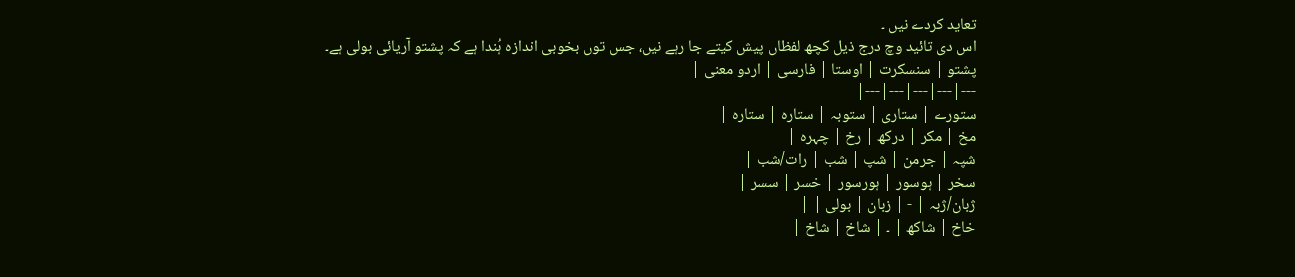تعاید کردے نيں ۔
اس دی تائید وچ درج ذیل کچھ لفظاں پیش کیتے جا رہے نيں، جس توں بخوبی اندازہ ہُندا ہے کہ پشتو آریائی بولی ہے۔
پشتو | سنسکرت | اوستا | فارسی | اردو معنی |
---|---|---|---|---|
ستورے | ستاری | ستوبہ | ستارہ | ستارہ |
مخ | مکر | درکھ | رخ | چہرہ |
شپہ | جرمن | شپ | شب | رات/شب |
سخر | ہوسور | ہورسور | خسر | سسر |
ژبان/ژبہ | - | زبان | بولی | |
خاخ | شاکھ | ۔ | شاخ | شاخ |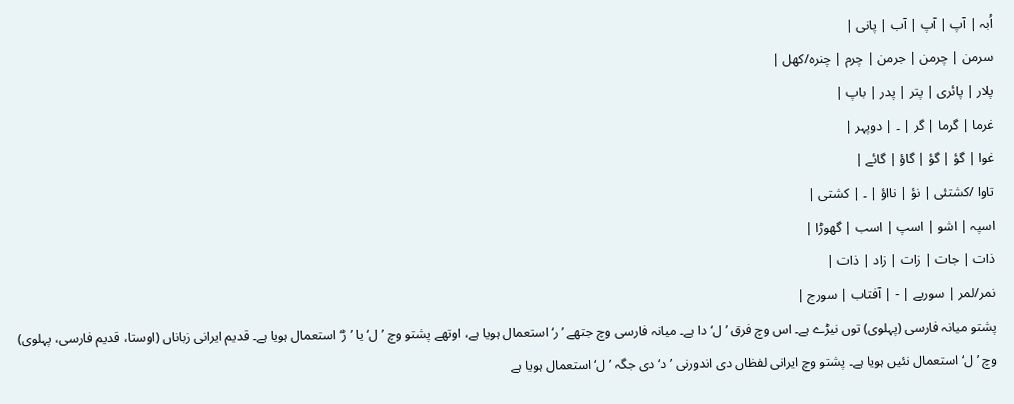اُبہ | آپ | آپ | آب | پانی |
سرمن | چرمن | جرمن | چرم | چنرہ/کھل |
پلار | پائری | پتر | پدر | باپ |
غرما | گرما | گر | ۔ | دوپہر |
غوا | گؤ | گؤ | گاؤ | گائے |
تاوا /کشتئی | نؤ | نااؤ | ۔ | کشتی |
اسپہ | اشو | اسپ | اسب | گھوڑا |
ذات | جات | زات | زاد | ذات |
نمر/لمر | سوریے | - | آفتاب | سورج |
پشتو میانہ فارسی (پہلوی) توں نیڑے ہے۔ اس وچ فرق ’ل‘ دا ہے۔ میانہ فارسی وچ جتھے ’ر‘ استعمال ہويا ہے، اوتھے پشتو وچ ’ل‘ یا ’ڑ‘ استعمال ہويا ہے۔ قدیم ایرانی زباناں (اوستا، قدیم فارسی، پہلوی) وچ ’ل‘ استعمال نئيں ہويا ہے۔ پشتو وچ ایرانی لفظاں دی اندورنی ’د‘ دی جگہ ’ل‘ استعمال ہويا ہے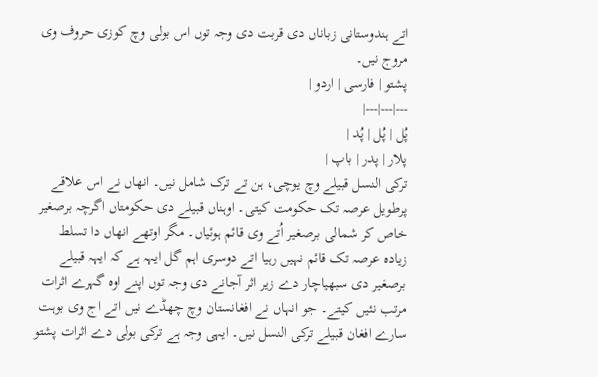اتے ہندوستانی زباناں دی قربت دی وجہ توں اس بولی وچ کوزی حروف وی مروج نيں۔
پشتو | فارسی | اردو |
---|---|---|
پُل | پُل | پُد |
پلار | پدر | باپ |
ترکی النسل قبیلے وچ یوچی، ہن تے ترک شامل نيں۔ انھاں نے اس علاقے پرطویل عرصہ تک حکومت کیتی۔ اوہناں قبیلے دی حکومتاں اگرچہ برصغیر خاص کر شمالی برصغیر اُتے وی قائم ہوئیاں۔ مگر اوتھے انھاں دا تسلط زیادہ عرصہ تک قائم نہيں رہیا اتے دوسری اہم گل ایہہ ہے کہ ایہہ قبیلے برصغیر دی سبھیاچار دے زیر اثر آجانے دی وجہ توں اپنے اوہ گہرے اثرات مرتب نئيں کیتے۔ جو انہاں نے افغانستان وچ چھڈے نيں اتے اج وی بوہت سارے افغان قبیلے ترکی النسل نيں۔ ایہی وجہ ہے ترکی بولی دے اثرات پشتو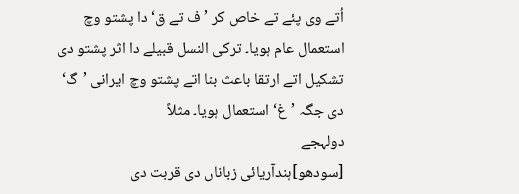اُتے وی پئے تے خاص کر ’ف تے ق‘ دا پشتو وچ استعمال عام ہويا۔ ترکی النسل قبیلے دا اثر پشتو دی تشکیل اتے ارتقا باعث بنا اتے پشتو وچ ایرانی ’گ‘ دی جگہ ’غ‘ استعمال ہويا۔ مثلاً
دولہجے
[سودھو]ہندآریائی زباناں دی قربت دی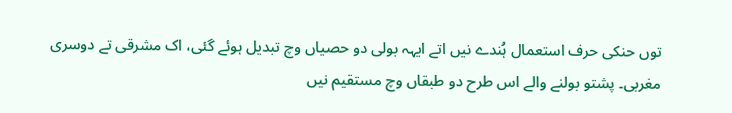توں حنکی حرف استعمال ہُندے نيں اتے ایہہ بولی دو حصیاں وچ تبدیل ہوئے گئی، اک مشرقی تے دوسری مغربی۔ پشتو بولنے والے اس طرح دو طبقاں وچ مستقیم نيں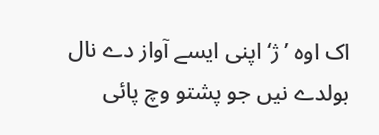اک اوہ ’ژ‘ اپنی ايسے آواز دے نال بولدے نيں جو پشتو وچ پائی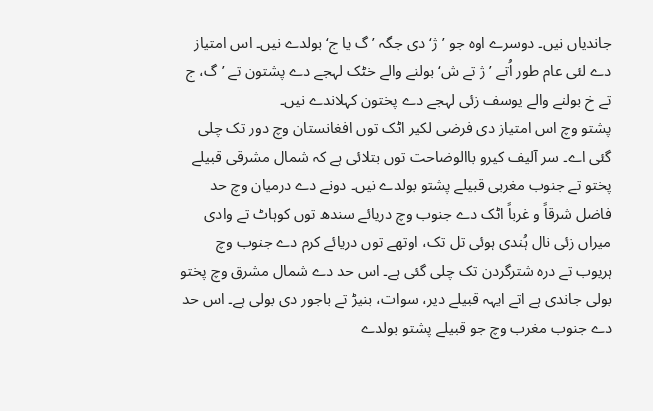جاندیاں نيں۔ دوسرے اوہ جو ’ژ‘ دی جگہ ’گ یا ج‘ بولدے نيں۔ اس امتیاز دے لئی عام طور اُتے ’ژ تے ش‘ بولنے والے خٹک لہجے دے پشتون تے ’گ، ج تے خ بولنے والے یوسف زئی لہجے دے پختون کہلاندے نيں۔
پشتو وچ اس امتیاز دی فرضی لکیر اٹک توں افغانستان وچ دور تک چلی گئی اے۔ سر آلیف کیرو باالوضاحت توں بتلائی ہے کہ شمال مشرقی قبیلے پختو تے جنوب مغربی قبیلے پشتو بولدے نيں۔ دونے دے درمیان وچ حد فاضل شرقاً و غرباً اٹک دے جنوب وچ دریائے سندھ توں کوہاٹ تے وادی میراں زئی نال ہُندی ہوئی تل تک، اوتھے توں دریائے کرم دے جنوب وچ ہریوب تے درہ شترگردن تک چلی گئی ہے۔ اس حد دے شمال مشرق وچ پختو بولی جاندی ہے اتے ایہہ قبیلے دیر، سوات، بنیڑ تے باجور دی بولی ہے۔ اس حد دے جنوب مغرب وچ جو قبیلے پشتو بولدے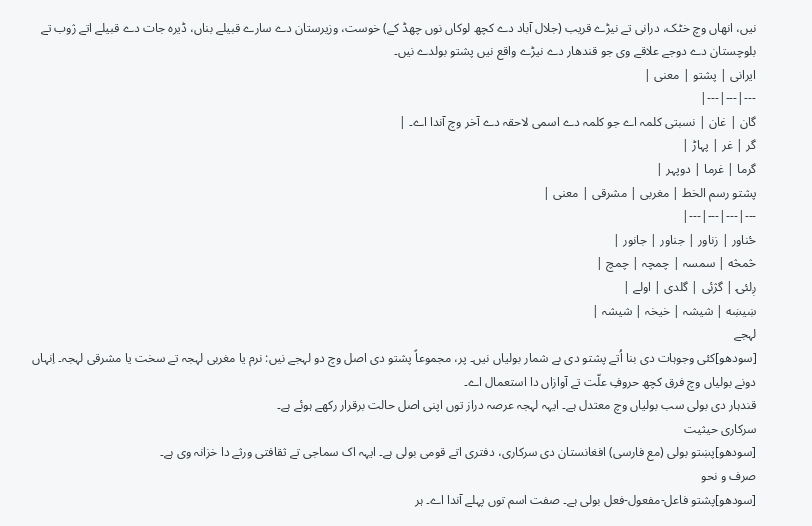نيں، انھاں وچ خٹک، درانی تے نیڑے قریب (جلال آباد دے کچھ لوکاں نوں چھڈ کے) خوست، وزیرستان دے سارے قبیلے بناں، ڈیرہ جات دے قبیلے اتے ژوب تے بلوچستان دے دوجے علاقے وی جو قندھار دے نیڑے واقع نيں پشتو بولدے نيں۔
ایرانی | پشتو | معنی |
---|---|---|
گان | غان | نسبتی کلمہ اے جو کلمہ دے اسمی لاحقہ دے آخر وچ آندا اے۔ |
گر | غر | پہاڑ |
گرما | غرما | دوپہر |
پشتو رسم الخط | مغربی | مشرقی | معنی |
---|---|---|---|
ځناور | زناور | جناور | جانور |
څمڅه | سمسہ | چمچہ | چمچ |
ږلئۍ | گژئی | گلدی | اولے |
ښيښه | شیشہ | خیخہ | شیشہ |
لہجے
[سودھو]کئی وجوہات دی بنا اُتے پشتو دی بے شمار بولیاں نيں۔ پر، مجموعاً پشتو دی اصل وچ دو لہجے نيں: نرم یا مغربی لہجہ تے سخت یا مشرقی لہجہ۔ اِنہاں دونے بولیاں وچ فرق کچھ حروفِ علّت تے آوازاں دا استعمال اے۔
قندہار دی بولی سب بولیاں وچ معتدل ہے۔ ایہہ لہجہ عرصہ دراز توں اپنی اصل حالت برقرار رکھے ہوئے ہے۔
سرکاری حیثیت
[سودھو]پښتو بولی (مع فارسی) افغانستان دی سرکاری، دفتری اتے قومی بولی ہے۔ ایہہ اک سماجی تے ثقافتی ورثے دا خزانہ وی ہے۔
صرف و نحو
[سودھو]پشتو فاعل-مفعول-فعل بولی ہے۔ صفت اسم توں پہلے آندا اے۔ ہر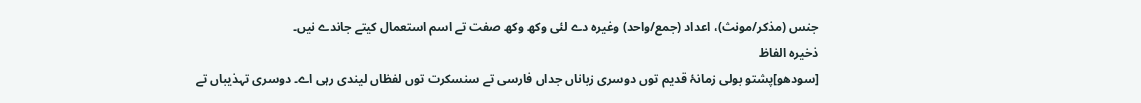جنس (مذکر/مونث)، اعداد (جمع/واحد) وغیرہ دے لئی وکھ وکھ صفت تے اسم استعمال کیتے جاندے نيں۔
ذخیرہ الفاظ
[سودھو]پشتو بولی زمانۂ قدیم توں دوسری زباناں جداں فارسی تے سنسکرت توں لفظاں لیندی رہی اے۔ دوسری تہذیباں تے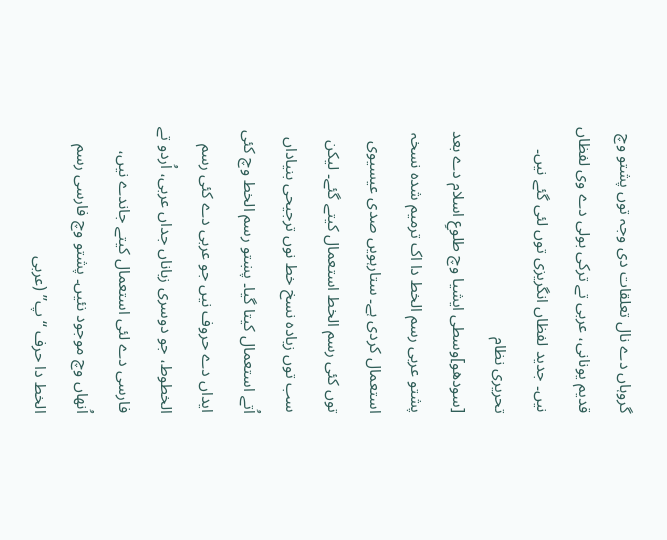گروہاں دے نال تعلقات دی وجہ توں پشتو وچ قدیم یونانی، عربی تے ترکی بولی دے وی لفظاں نيں۔ جدید لفظاں انگریزی توں لئی گئے نيں۔
تحریری نظام
[سودھو]وسطی ایشیا وچ طلوعِ اسلام دے بعد پشتو عربی رسم الخط دا اک ترمیم شدہ نسخہ استعمال کردی ہے۔ ستارہويں صدی عیسیوی توں کئی رسم الخط استعمال کیتے گئے۔ لیکن سب توں زیادہ نسخ خط نوں ترجیحی بنیاداں اُتے استعمال کيتا گیا۔ پښتو رسم الخط وچ کئی ایداں دے حروف نيں جو عربی دے کئی رسم الخطوط، جو دوسری زباناں جداں عربی، اُردو تے فارسی دے لئی استعمال کیتے جاندے نيں، اُنھاں وچ موجود نئيں۔ پشتو وچ فارسی رسم الخط دا حرف ‘‘پ’’ (عربی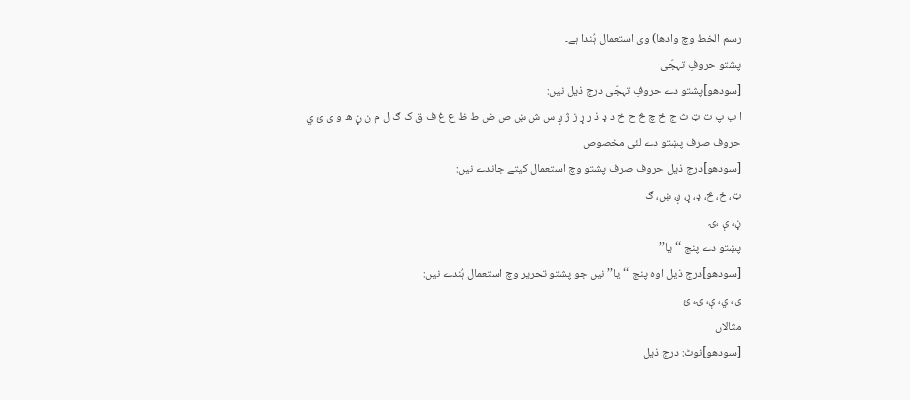رسم الخط وچ وادھا) وی استعمال ہُندا ہے۔
پشتو حروفِ تہجّی
[سودھو]پشتو دے حروفِ تہجّی درج ذیل نيں:
ا ب پ ت ټ ث ج ځ چ څ ح خ د ډ ذ ر ړ ز ژ ږ س ش ښ ص ض ط ظ ع غ ف ق ک ګ ل م ن ڼ ه و ى ئ ي
حروف صرف پښتو دے لئی مخصوص
[سودھو]درج ذیل حروف صرف پشتو وچ استعمال کیتے جاندے نيں:
ټ، ځ، څ، ډ، ړ، ږ، ښ، ګ
ڼ، ې ،ۍ
پښتو دے پنج ‘‘یا’’
[سودھو]درج ذیل اوہ پنج ‘‘یا’’ نيں جو پشتو تحریر وچ استعمال ہُندے نيں:
ی، ي، ې، ۍ، ئ
مثالاں
[سودھو]نوٹ: درج ذیل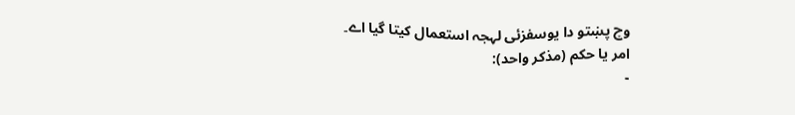وچ پښتو دا یوسفزئی لہجہ استعمال کيتا گیا اے۔
امر یا حکم (مذکر واحد):
-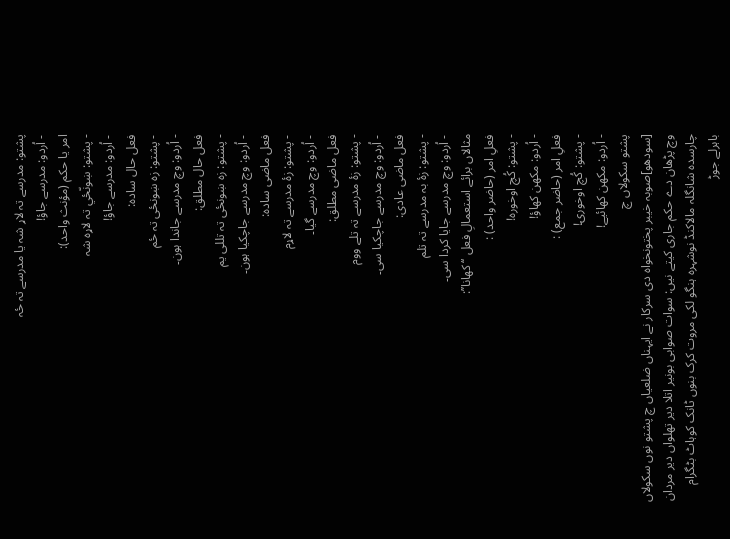پشتو: مدرسے تہ لاړ شہ یا مدرسے تہ ځہ
- اُردو: مدرسے جاؤ!
امر یا حکم (مؤنث واحد):
- پشتو: ښونّځي تہ لاړہ شہ
- اُردو: مدرسے جاؤ!
فعل حال سادہ:
- پشتو: زہ ښونځی تہ ځم
- اُردو: وچ مدرسے جاندا ہون۔
فعل حال مطلق:
- پشتو: زہ ښونځی تہ تللی یم
- اُردو: وچ مدرسے جاچکيا ہون۔
فعل ماضی سادہ:
- پشتو: زۀ مدرسے تہ لاړم
- اُردو: وچ مدرسے گیا۔
فعل ماضی مطلق:
- پشتو: زۀ مدرسے تہ تلے ووم
- اُردو: وچ مدرسے جاچکيا سی۔
فعل ماضی عادی:
- پشتو: زۀ بہ مدرسے تہ تلم
- اُردو: وچ مدرسے جایا کردا سی۔
مثالاں برائے استعمالِ فعل ‘‘کھانا’’:
فعلِ امر (حاضر واحد) :
- پشتو: کُچ اوخورہ!
- اُردو: مکھن کھاؤ!
فعلِ امر (حاضر جمع) :
- پشتو: کُچ اوخورۍ!
- اُردو: مکھن کھائیے!
پشتو سکولاں چ
[سودھو]صوبہ خیبر پختونخواہ دی سرکار نے ایہناں ضلعیاں چ پشتو نوں سکولاں وچ پڑھان دے حکم جاری کیتے نیں: سوات صوابی بونیر اتلا دیر تھلواں دیر مردان چارسدہ شانگلہ مالاکنڈ نوشہرہ ہنگو لکی مروت کرک بنوں ٹانک کوہاٹ بٹگرام
باہرلے جوڑ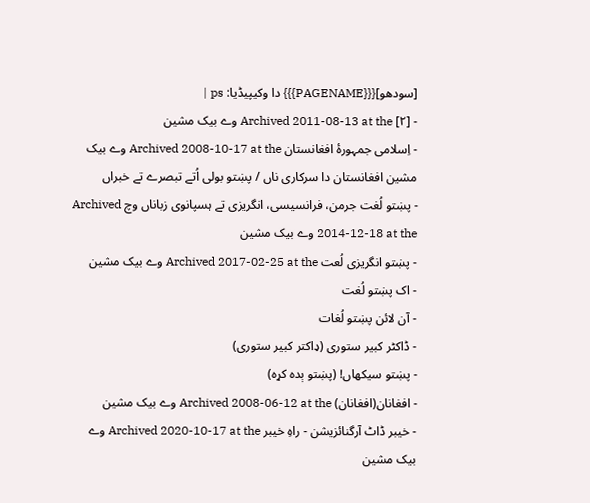[سودھو]{{{PAGENAME}}} دا وکیپیڈیا: ps |
- [۲] Archived 2011-08-13 at the وے بیک مشین
- اِسلامی جمہورۂ افغانستان Archived 2008-10-17 at the وے بیک مشین افغانستان دا سرکاری ناں / پښتو بولی اُتے تبصرے تے خبراں
- پښتو لُغت جرمن، فرانسیسی، انگریزی تے ہسپانوی زباناں وچ Archived 2014-12-18 at the وے بیک مشین
- پښتو انگریزی لُعت Archived 2017-02-25 at the وے بیک مشین
- اک پښتو لُغت
- آن لائن پښتو لُغات
- ڈاکٹر کبیر ستوری (ډاکتر کبیر ستوری)
- پښتو سیکھاں! (پښتو ېدہ کړہ)
- افغانان(افغانان) Archived 2008-06-12 at the وے بیک مشین
- خیبر ڈاٹ آرگنائزیشن - راہِ خیبر Archived 2020-10-17 at the وے بیک مشین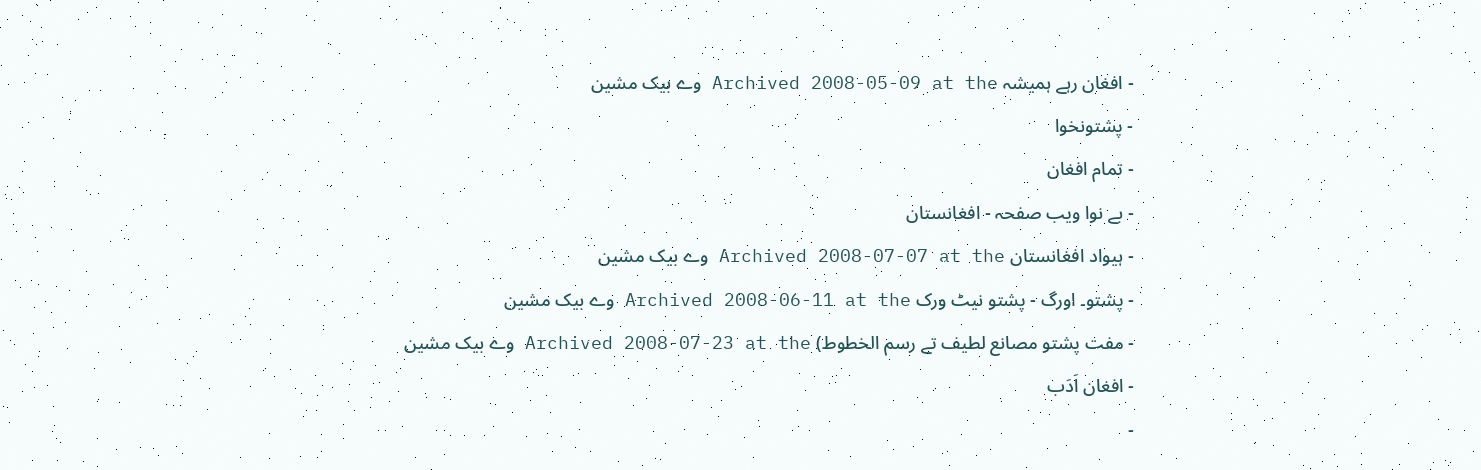- افغان رہے ہمیشہ Archived 2008-05-09 at the وے بیک مشین
- پشتونخوا
- تمام افغان
- بے نوا ویب صفحہ - افغانستان
- ہیواد افغانستان Archived 2008-07-07 at the وے بیک مشین
- پشتو۔ اورگ - پشتو نیٹ ورک Archived 2008-06-11 at the وے بیک مشین
- مفت پشتو مصانع لطیف تے رسم الخطوط) Archived 2008-07-23 at the وے بیک مشین
- افغان اَدَب
-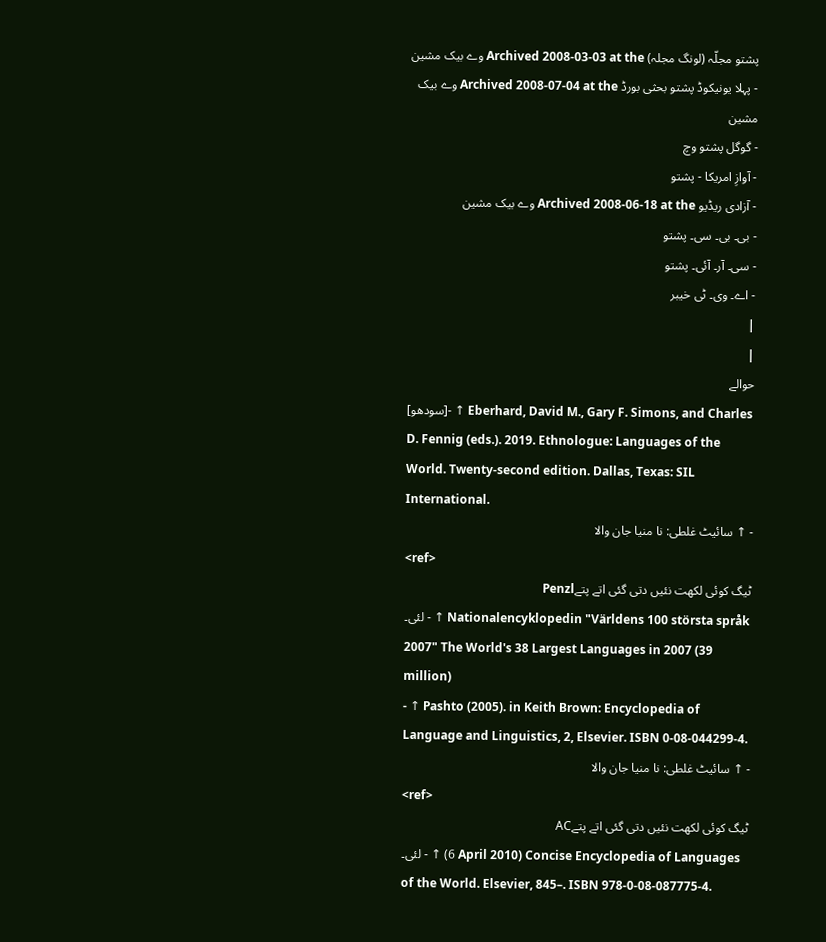پشتو مجلّہ (لونگ مجلہ) Archived 2008-03-03 at the وے بیک مشین
- پہلا یونیکوڈ پشتو بحثی بورڈ Archived 2008-07-04 at the وے بیک مشین
- گوگل پشتو وچ
- آوازِ امریکا - پشتو
- آزادی ریڈیو Archived 2008-06-18 at the وے بیک مشین
- بی۔ بی۔ سی۔ پشتو
- سی۔ آر۔ آئی۔ پشتو
- اے۔ وی۔ ٹی خیبر
|
|
حوالے
[سودھو]- ↑ Eberhard, David M., Gary F. Simons, and Charles D. Fennig (eds.). 2019. Ethnologue: Languages of the World. Twenty-second edition. Dallas, Texas: SIL International.
- ↑ سائیٹ غلطی: نا منیا جان والا
<ref>
ٹیگ کوئی لکھت نئیں دتی گئی اتے پتےPenzl
لئی۔ - ↑ Nationalencyklopedin "Världens 100 största språk 2007" The World's 38 Largest Languages in 2007 (39 million)
- ↑ Pashto (2005). in Keith Brown: Encyclopedia of Language and Linguistics, 2, Elsevier. ISBN 0-08-044299-4.
- ↑ سائیٹ غلطی: نا منیا جان والا
<ref>
ٹیگ کوئی لکھت نئیں دتی گئی اتے پتےAC
لئی۔ - ↑ (6 April 2010) Concise Encyclopedia of Languages of the World. Elsevier, 845–. ISBN 978-0-08-087775-4.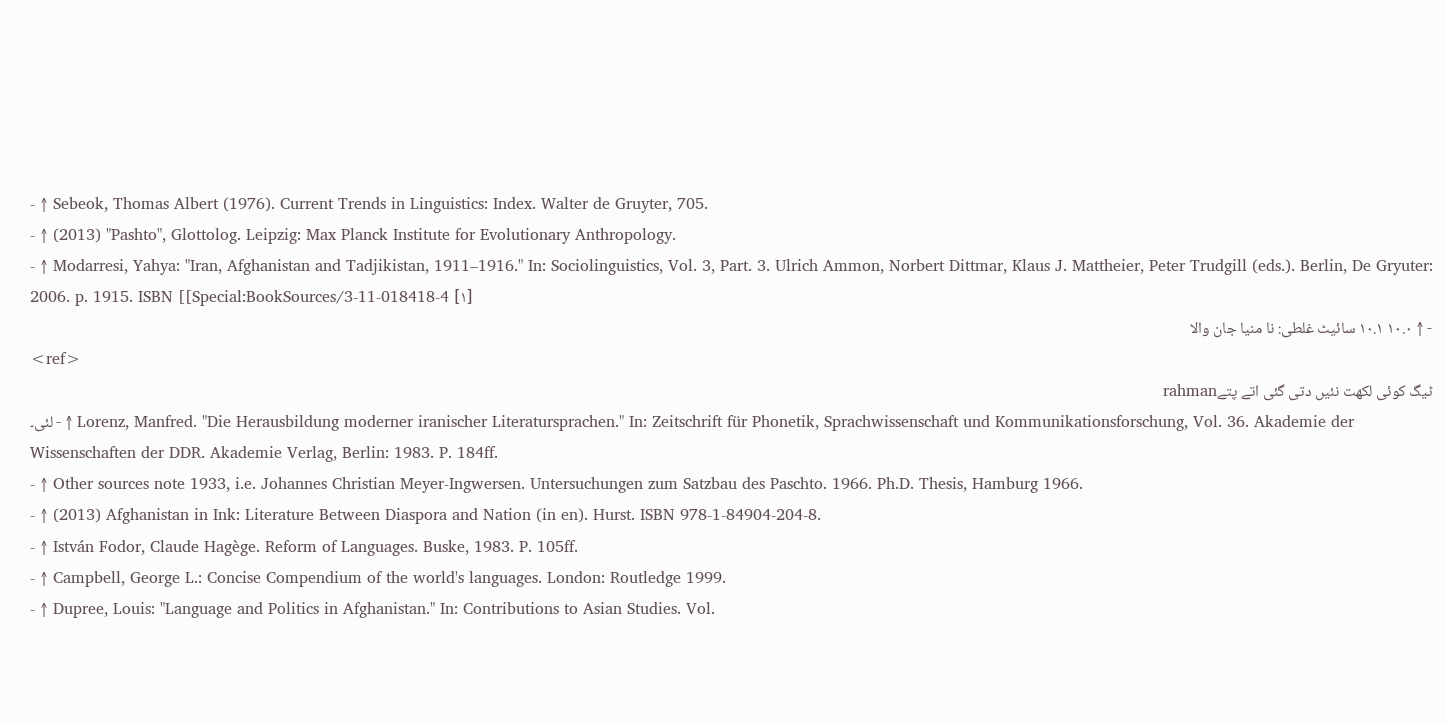- ↑ Sebeok, Thomas Albert (1976). Current Trends in Linguistics: Index. Walter de Gruyter, 705.
- ↑ (2013) "Pashto", Glottolog. Leipzig: Max Planck Institute for Evolutionary Anthropology.
- ↑ Modarresi, Yahya: "Iran, Afghanistan and Tadjikistan, 1911–1916." In: Sociolinguistics, Vol. 3, Part. 3. Ulrich Ammon, Norbert Dittmar, Klaus J. Mattheier, Peter Trudgill (eds.). Berlin, De Gryuter: 2006. p. 1915. ISBN [[Special:BookSources/3-11-018418-4 [۱]
- ↑ ۱۰.۰ ۱۰.۱ سائیٹ غلطی: نا منیا جان والا
<ref>
ٹیگ کوئی لکھت نئیں دتی گئی اتے پتےrahman
لئی۔ - ↑ Lorenz, Manfred. "Die Herausbildung moderner iranischer Literatursprachen." In: Zeitschrift für Phonetik, Sprachwissenschaft und Kommunikationsforschung, Vol. 36. Akademie der Wissenschaften der DDR. Akademie Verlag, Berlin: 1983. P. 184ff.
- ↑ Other sources note 1933, i.e. Johannes Christian Meyer-Ingwersen. Untersuchungen zum Satzbau des Paschto. 1966. Ph.D. Thesis, Hamburg 1966.
- ↑ (2013) Afghanistan in Ink: Literature Between Diaspora and Nation (in en). Hurst. ISBN 978-1-84904-204-8.
- ↑ István Fodor, Claude Hagège. Reform of Languages. Buske, 1983. P. 105ff.
- ↑ Campbell, George L.: Concise Compendium of the world's languages. London: Routledge 1999.
- ↑ Dupree, Louis: "Language and Politics in Afghanistan." In: Contributions to Asian Studies. Vol.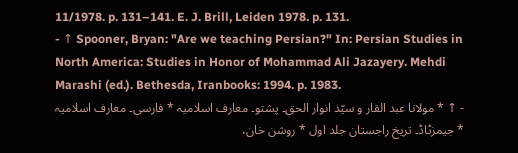11/1978. p. 131–141. E. J. Brill, Leiden 1978. p. 131.
- ↑ Spooner, Bryan: "Are we teaching Persian?" In: Persian Studies in North America: Studies in Honor of Mohammad Ali Jazayery. Mehdi Marashi (ed.). Bethesda, Iranbooks: 1994. p. 1983.
- ↑ * مولانا عبد القار و سیّد انوار الحق۔ پشتو۔ معارف اسلامیہ * فارسی۔ معارف اسلامیہ * جیمزٹاڈ۔ تریخ راجستان جلد اول * روشن خان،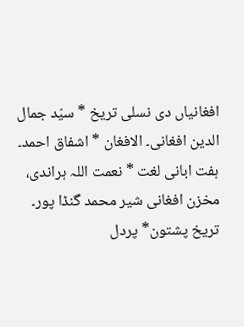افغانیاں دی نسلی تریخ * سیّد جمال الدین افغانی۔ الافغان * اشفاق احمد۔ ہفت ابانی لغت * نعمت اللہ ہراندی، مخزن افغانی شیر محمد گنڈا پور۔ تریخ پشتون* پردل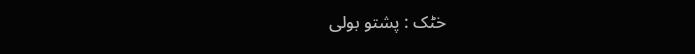خٹک : پشتو بولی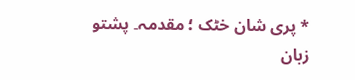* پری شان خٹک ؛ مقدمہ۔ پشتو زبان